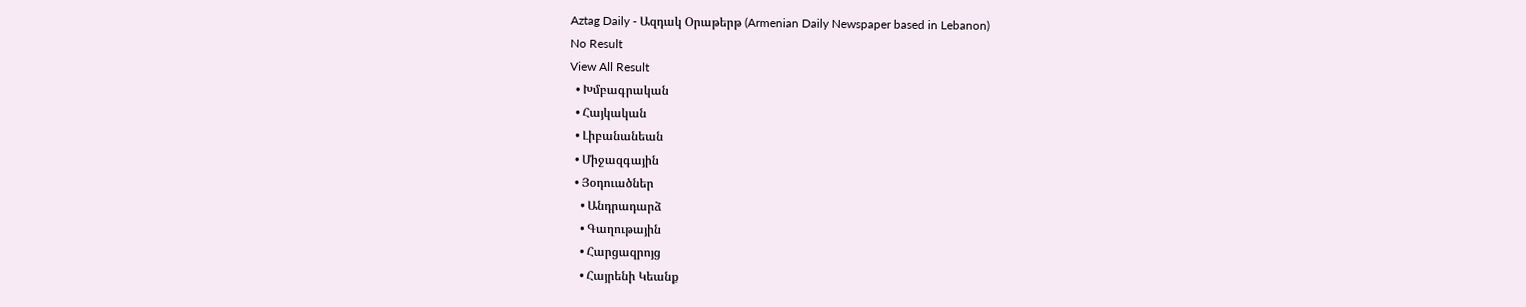Aztag Daily - Ազդակ Օրաթերթ (Armenian Daily Newspaper based in Lebanon)
No Result
View All Result
  • Խմբագրական
  • Հայկական
  • Լիբանանեան
  • Միջազգային
  • Յօդուածներ
    • Անդրադարձ
    • Գաղութային
    • Հարցազրոյց
    • Հայրենի Կեանք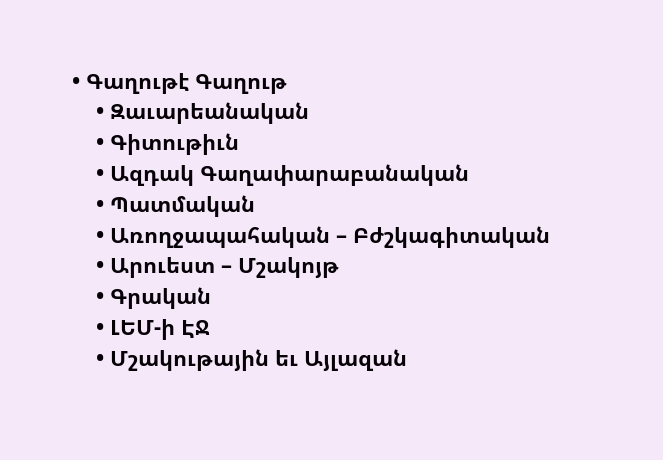• Գաղութէ Գաղութ
    • Զաւարեանական
    • Գիտութիւն
    • Ազդակ Գաղափարաբանական
    • Պատմական
    • Առողջապահական – Բժշկագիտական
    • Արուեստ – Մշակոյթ
    • Գրական
    • ԼԵՄ-ի ԷՋ
    • Մշակութային եւ Այլազան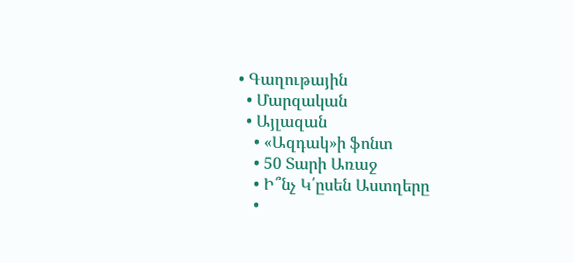• Գաղութային
  • Մարզական
  • Այլազան
    • «Ազդակ»ի ֆոնտ
    • 50 Տարի Առաջ
    • Ի՞նչ Կ՛ըսեն Աստղերը
    •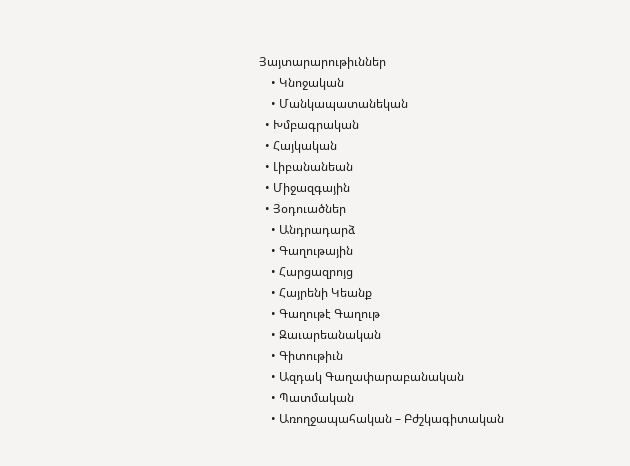Յայտարարութիւններ
    • Կնոջական
    • Մանկապատանեկան
  • Խմբագրական
  • Հայկական
  • Լիբանանեան
  • Միջազգային
  • Յօդուածներ
    • Անդրադարձ
    • Գաղութային
    • Հարցազրոյց
    • Հայրենի Կեանք
    • Գաղութէ Գաղութ
    • Զաւարեանական
    • Գիտութիւն
    • Ազդակ Գաղափարաբանական
    • Պատմական
    • Առողջապահական – Բժշկագիտական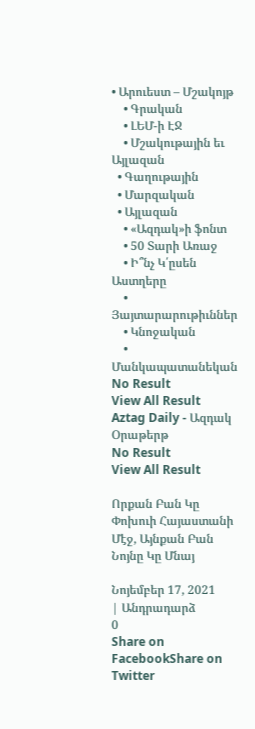• Արուեստ – Մշակոյթ
    • Գրական
    • ԼԵՄ-ի ԷՋ
    • Մշակութային եւ Այլազան
  • Գաղութային
  • Մարզական
  • Այլազան
    • «Ազդակ»ի ֆոնտ
    • 50 Տարի Առաջ
    • Ի՞նչ Կ՛ըսեն Աստղերը
    • Յայտարարութիւններ
    • Կնոջական
    • Մանկապատանեկան
No Result
View All Result
Aztag Daily - Ազդակ Օրաթերթ
No Result
View All Result

Որքան Բան Կը Փոխուի Հայաստանի Մէջ, Այնքան Բան Նոյնը Կը Մնայ

Նոյեմբեր 17, 2021
| Անդրադարձ
0
Share on FacebookShare on Twitter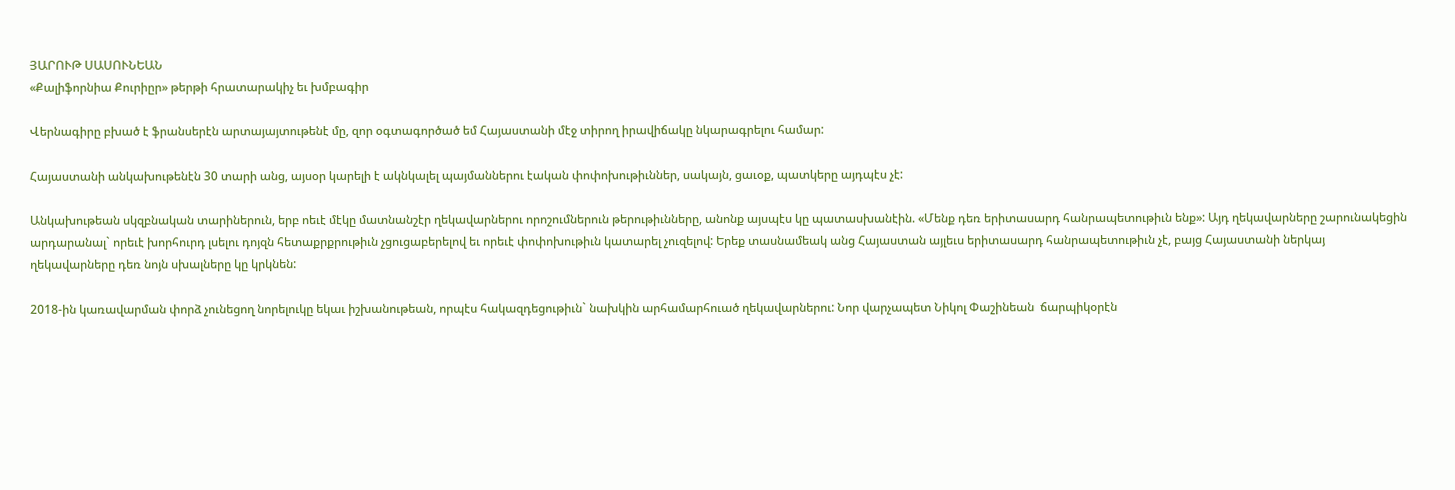ՅԱՐՈՒԹ ՍԱՍՈՒՆԵԱՆ
«Քալիֆորնիա Քուրիըր» թերթի հրատարակիչ եւ խմբագիր

Վերնագիրը բխած է ֆրանսերէն արտայայտութենէ մը, զոր օգտագործած եմ Հայաստանի մէջ տիրող իրավիճակը նկարագրելու համար:

Հայաստանի անկախութենէն 30 տարի անց, այսօր կարելի է ակնկալել պայմաններու էական փոփոխութիւններ, սակայն, ցաւօք, պատկերը այդպէս չէ:

Անկախութեան սկզբնական տարիներուն, երբ ոեւէ մէկը մատնանշէր ղեկավարներու որոշումներուն թերութիւնները, անոնք այսպէս կը պատասխանէին. «Մենք դեռ երիտասարդ հանրապետութիւն ենք»: Այդ ղեկավարները շարունակեցին արդարանալ` որեւէ խորհուրդ լսելու դոյզն հետաքրքրութիւն չցուցաբերելով եւ որեւէ փոփոխութիւն կատարել չուզելով: Երեք տասնամեակ անց Հայաստան այլեւս երիտասարդ հանրապետութիւն չէ, բայց Հայաստանի ներկայ ղեկավարները դեռ նոյն սխալները կը կրկնեն:

2018-ին կառավարման փորձ չունեցող նորելուկը եկաւ իշխանութեան, որպէս հակազդեցութիւն` նախկին արհամարհուած ղեկավարներու: Նոր վարչապետ Նիկոլ Փաշինեան  ճարպիկօրէն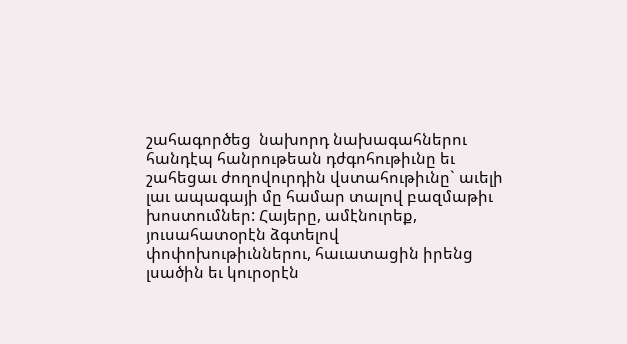շահագործեց  նախորդ նախագահներու հանդէպ հանրութեան դժգոհութիւնը եւ շահեցաւ ժողովուրդին վստահութիւնը` աւելի լաւ ապագայի մը համար տալով բազմաթիւ խոստումներ: Հայերը, ամէնուրեք, յուսահատօրէն ձգտելով փոփոխութիւններու, հաւատացին իրենց լսածին եւ կուրօրէն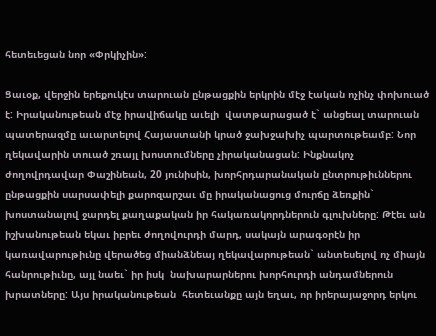հետեւեցան նոր «Փրկիչին»:

Ցաւօք, վերջին երեքուկէս տարուան ընթացքին երկրին մէջ էական ոչինչ փոխուած է: Իրականութեան մէջ իրավիճակը աւելի  վատթարացած է` անցեալ տարուան պատերազմը աւարտելով Հայաստանի կրած ջախջախիչ պարտութեամբ: Նոր ղեկավարին տուած շռայլ խոստումները չիրականացան: Ինքնակոչ ժողովրդավար Փաշինեան, 20 յունիսին, խորհրդարանական ընտրութիւններու ընթացքին սարսափելի քարոզարշաւ մը իրականացուց մուրճը ձեռքին` խոստանալով ջարդել քաղաքական իր հակառակորդներուն գլուխները: Թէեւ ան իշխանութեան եկաւ իբրեւ ժողովուրդի մարդ, սակայն արագօրէն իր կառավարութիւնը վերածեց միանձնեայ ղեկավարութեան` անտեսելով ոչ միայն հանրութիւնը, այլ նաեւ` իր իսկ  նախարարներու խորհուրդի անդամներուն խրատները: Այս իրականութեան  հետեւանքը այն եղաւ, որ իրերայաջորդ երկու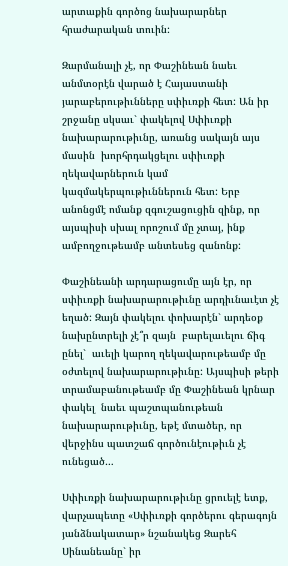արտաքին գործոց նախարարներ հրաժարական տուին:

Զարմանալի չէ, որ Փաշինեան նաեւ անմտօրէն վարած է Հայաստանի յարաբերութիւնները սփիւռքի հետ: Ան իր շրջանը սկսաւ` փակելով Սփիւռքի նախարարութիւնը, առանց սակայն այս մասին  խորհրդակցելու սփիւռքի ղեկավարներուն կամ կազմակերպութիւններուն հետ: Երբ անոնցմէ ոմանք զգուշացուցին զինք, որ այսպիսի սխալ որոշում մը չտայ, ինք ամբողջութեամբ անտեսեց զանոնք:

Փաշինեանի արդարացումը այն էր, որ սփիւռքի նախարարութիւնը արդիւնաւէտ չէ եղած: Զայն փակելու փոխարէն` արդեօք նախընտրելի չէ՞ր զայն  բարելաւելու ճիգ ընել`  աւելի կարող ղեկավարութեամբ մը օժտելով նախարարութիւնը: Այսպիսի թերի տրամաբանութեամբ մը Փաշինեան կրնար  փակել  նաեւ պաշտպանութեան նախարարութիւնը, եթէ մտածեր, որ վերջինս պատշաճ գործունէութիւն չէ ունեցած…

Սփիւռքի նախարարութիւնը ցրուելէ ետք, վարչապետը «Սփիւռքի գործերու գերագոյն յանձնակատար» նշանակեց Զարեհ Սինանեանը` իր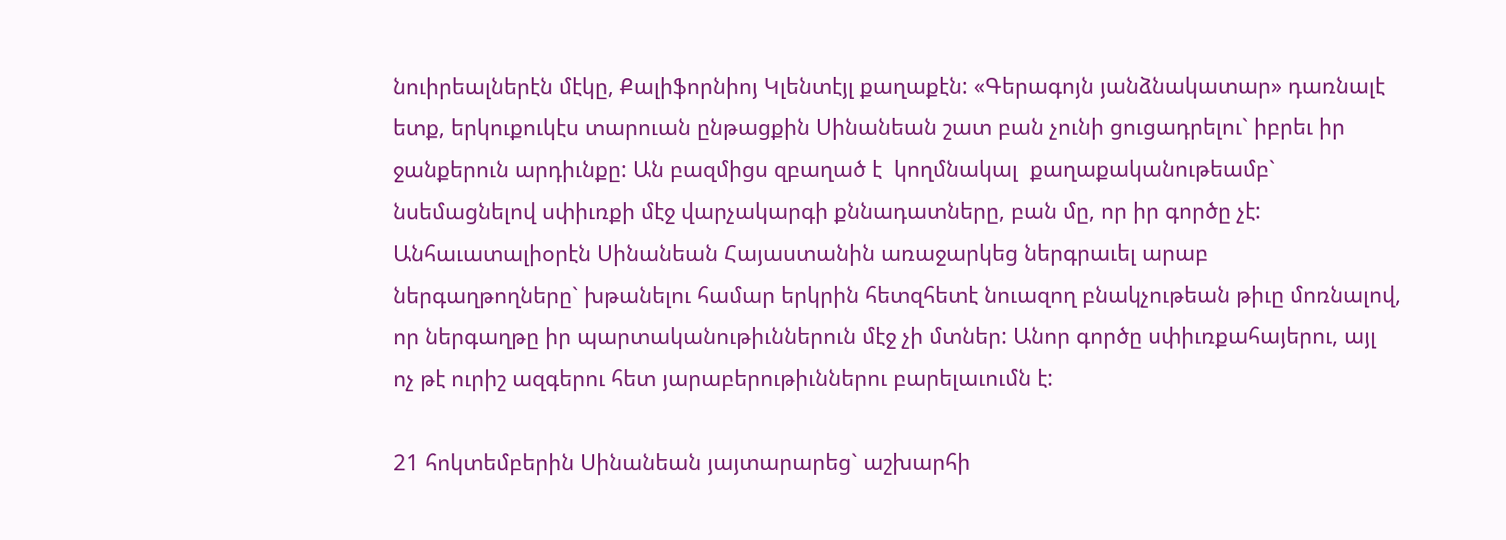նուիրեալներէն մէկը, Քալիֆորնիոյ Կլենտէյլ քաղաքէն: «Գերագոյն յանձնակատար» դառնալէ ետք, երկուքուկէս տարուան ընթացքին Սինանեան շատ բան չունի ցուցադրելու` իբրեւ իր ջանքերուն արդիւնքը: Ան բազմիցս զբաղած է  կողմնակալ  քաղաքականութեամբ` նսեմացնելով սփիւռքի մէջ վարչակարգի քննադատները, բան մը, որ իր գործը չէ: Անհաւատալիօրէն Սինանեան Հայաստանին առաջարկեց ներգրաւել արաբ  ներգաղթողները` խթանելու համար երկրին հետզհետէ նուազող բնակչութեան թիւը մոռնալով, որ ներգաղթը իր պարտականութիւններուն մէջ չի մտներ: Անոր գործը սփիւռքահայերու, այլ ոչ թէ ուրիշ ազգերու հետ յարաբերութիւններու բարելաւումն է:

21 հոկտեմբերին Սինանեան յայտարարեց` աշխարհի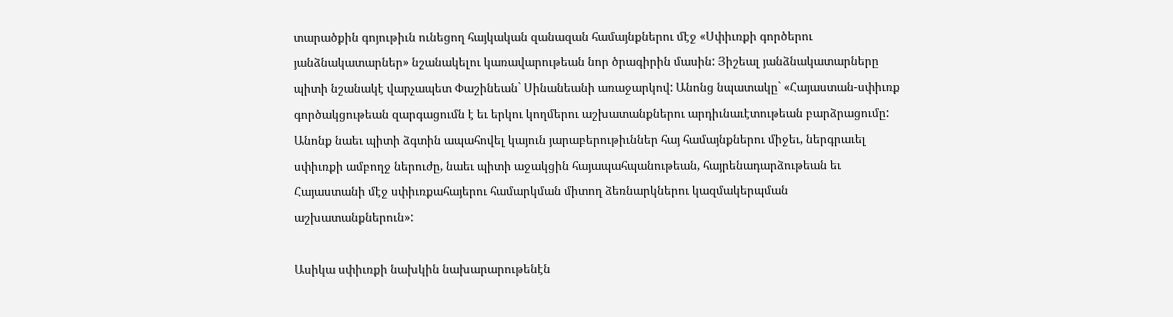տարածքին գոյութիւն ունեցող հայկական զանազան համայնքներու մէջ «Սփիւռքի գործերու յանձնակատարներ» նշանակելու կառավարութեան նոր ծրագիրին մասին: Յիշեալ յանձնակատարները պիտի նշանակէ վարչապետ Փաշինեան` Սինանեանի առաջարկով: Անոնց նպատակը` «Հայաստան-սփիւռք գործակցութեան զարգացումն է եւ երկու կողմերու աշխատանքներու արդիւնաւէտութեան բարձրացումը: Անոնք նաեւ պիտի ձգտին ապահովել կայուն յարաբերութիւններ հայ համայնքներու միջեւ, ներգրաւել սփիւռքի ամբողջ ներուժը, նաեւ պիտի աջակցին հայապահպանութեան, հայրենադարձութեան եւ Հայաստանի մէջ սփիւռքահայերու համարկման միտող ձեռնարկներու կազմակերպման աշխատանքներուն»:

Ասիկա սփիւռքի նախկին նախարարութենէն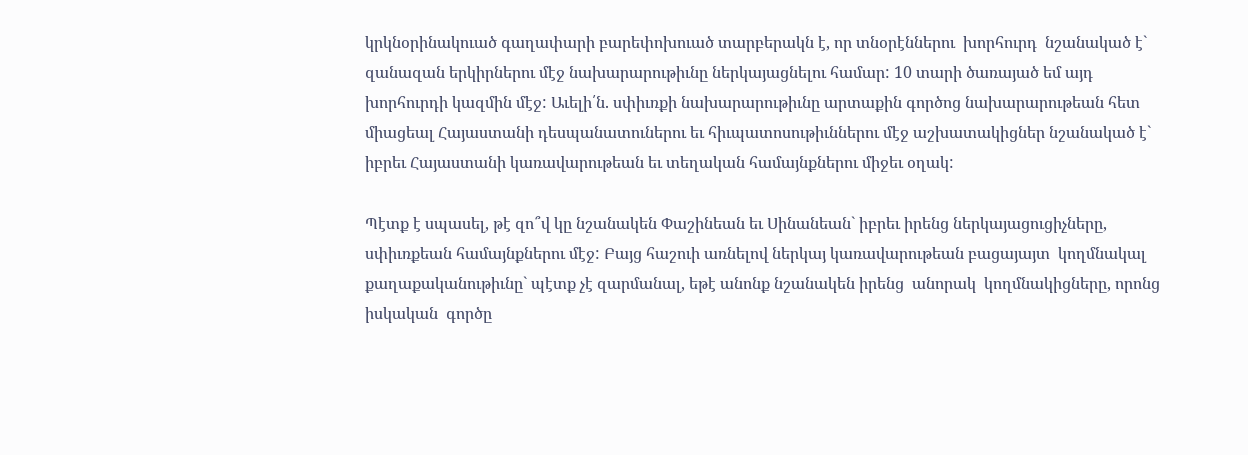կրկնօրինակուած գաղափարի բարեփոխուած տարբերակն է, որ տնօրէններու  խորհուրդ  նշանակած է` զանազան երկիրներու մէջ նախարարութիւնը ներկայացնելու համար: 10 տարի ծառայած եմ այդ խորհուրդի կազմին մէջ: Աւելի՛ն. սփիւռքի նախարարութիւնը արտաքին գործոց նախարարութեան հետ միացեալ Հայաստանի դեսպանատուներու եւ հիւպատոսութիւններու մէջ աշխատակիցներ նշանակած է` իբրեւ Հայաստանի կառավարութեան եւ տեղական համայնքներու միջեւ օղակ:

Պէտք է սպասել, թէ զո՞վ կը նշանակեն Փաշինեան եւ Սինանեան` իբրեւ իրենց ներկայացուցիչները, սփիւռքեան համայնքներու մէջ: Բայց հաշուի առնելով ներկայ կառավարութեան բացայայտ  կողմնակալ  քաղաքականութիւնը` պէտք չէ զարմանալ, եթէ անոնք նշանակեն իրենց  անորակ  կողմնակիցները, որոնց իսկական  գործը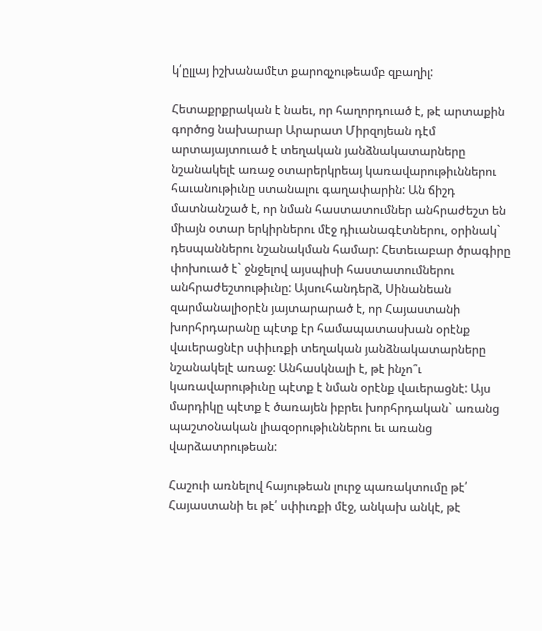կ՛ըլլայ իշխանամէտ քարոզչութեամբ զբաղիլ:

Հետաքրքրական է նաեւ, որ հաղորդուած է, թէ արտաքին գործոց նախարար Արարատ Միրզոյեան դէմ արտայայտուած է տեղական յանձնակատարները նշանակելէ առաջ օտարերկրեայ կառավարութիւններու հաւանութիւնը ստանալու գաղափարին: Ան ճիշդ մատնանշած է, որ նման հաստատումներ անհրաժեշտ են միայն օտար երկիրներու մէջ դիւանագէտներու, օրինակ` դեսպաններու նշանակման համար: Հետեւաբար ծրագիրը փոխուած է` ջնջելով այսպիսի հաստատումներու անհրաժեշտութիւնը: Այսուհանդերձ, Սինանեան զարմանալիօրէն յայտարարած է, որ Հայաստանի խորհրդարանը պէտք էր համապատասխան օրէնք վաւերացնէր սփիւռքի տեղական յանձնակատարները նշանակելէ առաջ: Անհասկնալի է, թէ ինչո՞ւ կառավարութիւնը պէտք է նման օրէնք վաւերացնէ: Այս մարդիկը պէտք է ծառայեն իբրեւ խորհրդական` առանց պաշտօնական լիազօրութիւններու եւ առանց վարձատրութեան:

Հաշուի առնելով հայութեան լուրջ պառակտումը թէ՛ Հայաստանի եւ թէ՛ սփիւռքի մէջ, անկախ անկէ, թէ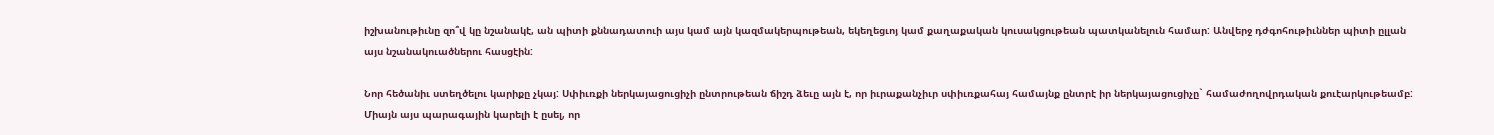իշխանութիւնը զո՞վ կը նշանակէ, ան պիտի քննադատուի այս կամ այն կազմակերպութեան, եկեղեցւոյ կամ քաղաքական կուսակցութեան պատկանելուն համար: Անվերջ դժգոհութիւններ պիտի ըլլան այս նշանակուածներու հասցէին:

Նոր հեծանիւ ստեղծելու կարիքը չկայ: Սփիւռքի ներկայացուցիչի ընտրութեան ճիշդ ձեւը այն է, որ իւրաքանչիւր սփիւռքահայ համայնք ընտրէ իր ներկայացուցիչը` համաժողովրդական քուէարկութեամբ: Միայն այս պարագային կարելի է ըսել, որ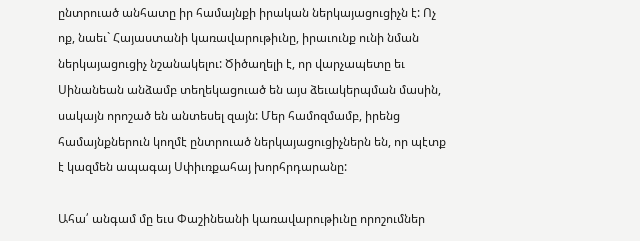ընտրուած անհատը իր համայնքի իրական ներկայացուցիչն է: Ոչ ոք, նաեւ` Հայաստանի կառավարութիւնը, իրաւունք ունի նման ներկայացուցիչ նշանակելու: Ծիծաղելի է, որ վարչապետը եւ Սինանեան անձամբ տեղեկացուած են այս ձեւակերպման մասին, սակայն որոշած են անտեսել զայն: Մեր համոզմամբ, իրենց համայնքներուն կողմէ ընտրուած ներկայացուցիչներն են, որ պէտք է կազմեն ապագայ Սփիւռքահայ խորհրդարանը:

Ահա՛ անգամ մը եւս Փաշինեանի կառավարութիւնը որոշումներ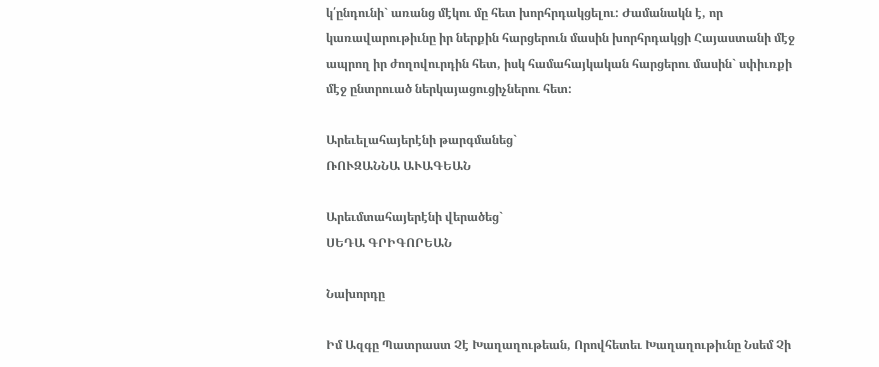կ՛ընդունի` առանց մէկու մը հետ խորհրդակցելու: Ժամանակն է, որ կառավարութիւնը իր ներքին հարցերուն մասին խորհրդակցի Հայաստանի մէջ ապրող իր ժողովուրդին հետ, իսկ համահայկական հարցերու մասին` սփիւռքի մէջ ընտրուած ներկայացուցիչներու հետ:

Արեւելահայերէնի թարգմանեց`
ՌՈՒԶԱՆՆԱ ԱՒԱԳԵԱՆ

Արեւմտահայերէնի վերածեց`
ՍԵԴԱ ԳՐԻԳՈՐԵԱՆ

Նախորդը

Իմ Ազգը Պատրաստ Չէ Խաղաղութեան, Որովհետեւ Խաղաղութիւնը Նսեմ Չի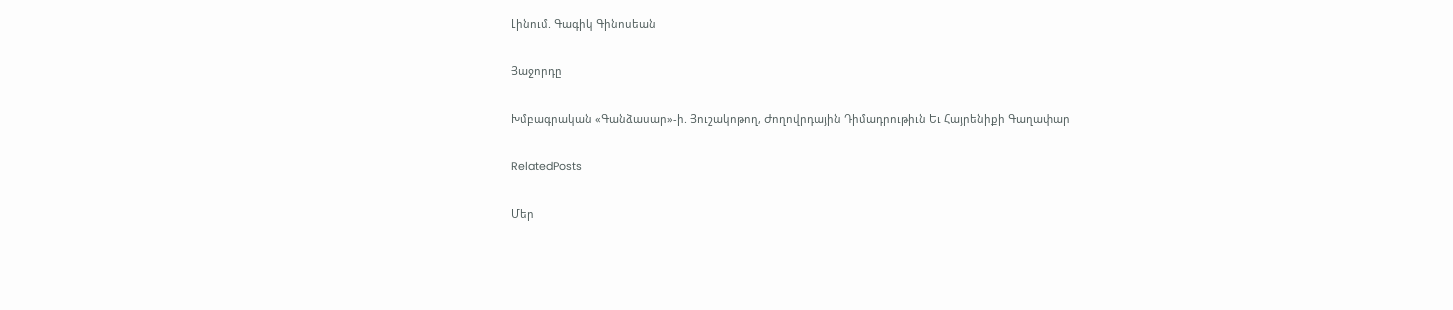Լինում. Գագիկ Գինոսեան

Յաջորդը

Խմբագրական «Գանձասար»-ի. Յուշակոթող, Ժողովրդային Դիմադրութիւն Եւ Հայրենիքի Գաղափար

RelatedPosts

Մեր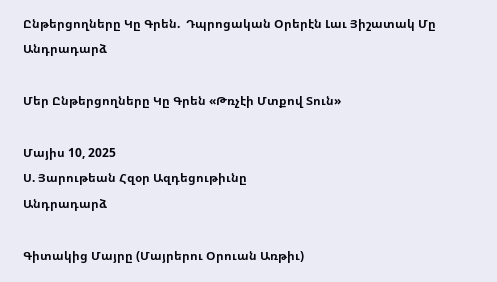Ընթերցողները Կը Գրեն.  Դպրոցական Օրերէն Լաւ Յիշատակ Մը
Անդրադարձ

Մեր Ընթերցողները Կը Գրեն «Թռչէի Մտքով Տուն»

Մայիս 10, 2025
Ս. Յարութեան Հզօր Ազդեցութիւնը
Անդրադարձ

Գիտակից Մայրը (Մայրերու Օրուան Առթիւ)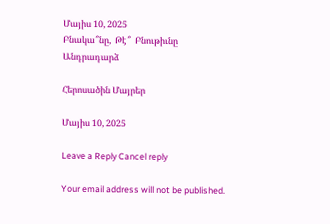Մայիս 10, 2025
Բնակա՞նը,  Թէ՞  Բնութիւնը
Անդրադարձ

Հերոսածին Մայրեր

Մայիս 10, 2025

Leave a Reply Cancel reply

Your email address will not be published.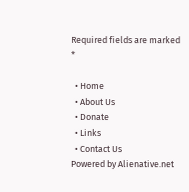Required fields are marked *

  • Home
  • About Us
  • Donate
  • Links
  • Contact Us
Powered by Alienative.net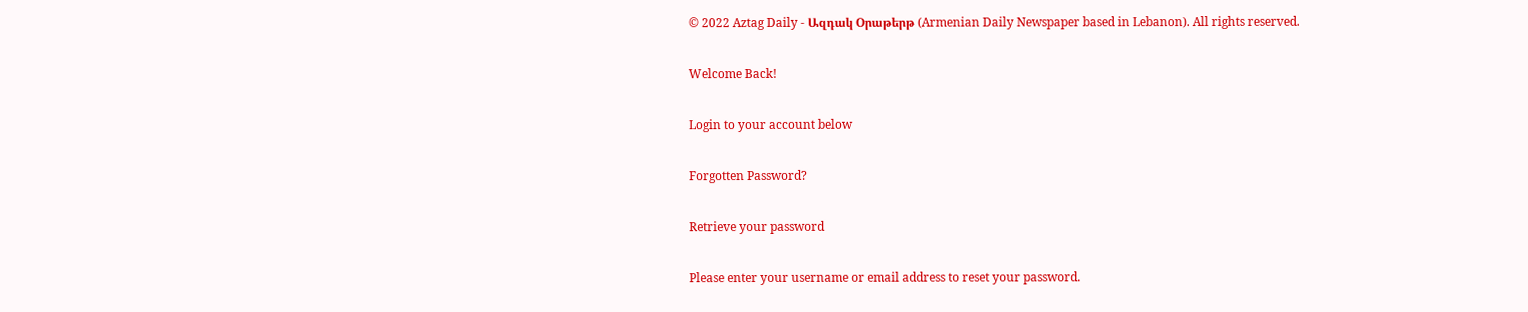© 2022 Aztag Daily - Ազդակ Օրաթերթ (Armenian Daily Newspaper based in Lebanon). All rights reserved.

Welcome Back!

Login to your account below

Forgotten Password?

Retrieve your password

Please enter your username or email address to reset your password.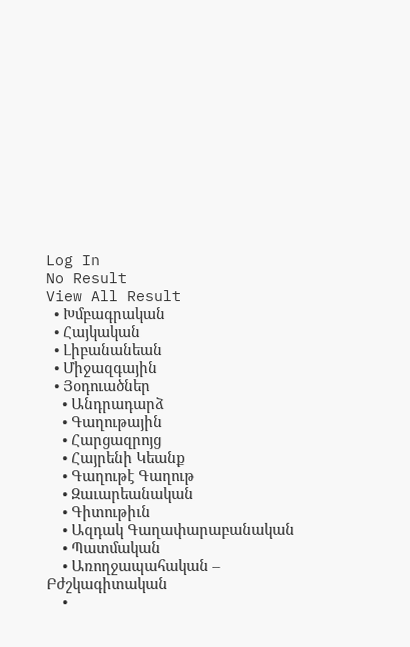Log In
No Result
View All Result
  • Խմբագրական
  • Հայկական
  • Լիբանանեան
  • Միջազգային
  • Յօդուածներ
    • Անդրադարձ
    • Գաղութային
    • Հարցազրոյց
    • Հայրենի Կեանք
    • Գաղութէ Գաղութ
    • Զաւարեանական
    • Գիտութիւն
    • Ազդակ Գաղափարաբանական
    • Պատմական
    • Առողջապահական – Բժշկագիտական
    •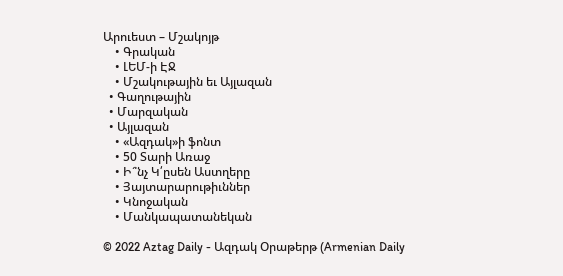Արուեստ – Մշակոյթ
    • Գրական
    • ԼԵՄ-ի ԷՋ
    • Մշակութային եւ Այլազան
  • Գաղութային
  • Մարզական
  • Այլազան
    • «Ազդակ»ի ֆոնտ
    • 50 Տարի Առաջ
    • Ի՞նչ Կ՛ըսեն Աստղերը
    • Յայտարարութիւններ
    • Կնոջական
    • Մանկապատանեկան

© 2022 Aztag Daily - Ազդակ Օրաթերթ (Armenian Daily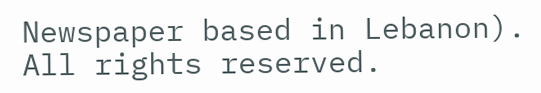Newspaper based in Lebanon). All rights reserved.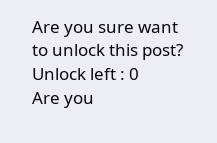Are you sure want to unlock this post?
Unlock left : 0
Are you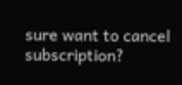sure want to cancel subscription?